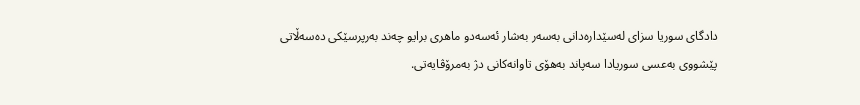دادگای سوریا سزای لەسێدارەدانی بەسەر بەشار ئەسەدو ماهری برایو چەند بەرپرسێکی دەسەڵاتی پێشووی بەعسی سوریادا سەپاند بەهۆی تاوانەکانی دژ بەمرۆڤایەتی.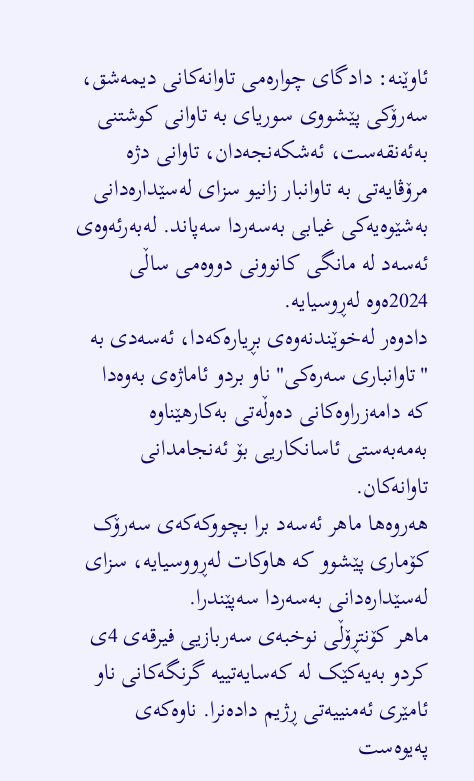ئاوێنە: دادگای چوارەمی تاوانەکانی دیمەشق، سەرۆکی پێشووی سوریای بە تاوانی کوشتنی بەئەنقەست، ئەشکەنجەدان، تاوانی دژە مرۆڤایەتی بە تاوانبار زانیو سزای لەسێدارەدانی بەشێوەیەکی غیابی بەسەردا سەپاند. لەبەرئەوەی ئەسەد لە مانگی کانوونی دووەمی ساڵی 2024ەوە لەڕوسیایە.
دادوەر لەخوێندنەوەی بڕیارەکەدا، ئەسەدی بە "تاوانباری سەرەکی" ناو بردو ئاماژەی بەوەدا کە دامەزراوەکانی دەوڵەتی بەکارهێناوە بەمەبەستی ئاسانکاریی بۆ ئەنجامدانی تاوانەکان.
هەروەها ماهر ئەسەد برا بچووکەکەی سەرۆک کۆماری پێشوو کە هاوکات لەڕووسیایە، سزای لەسێدارەدانی بەسەردا سەپێندرا.
ماهر کۆنتڕۆڵی نوخبەی سەربازیی فیرقەی 4ی کردو بەیەکێک لە کەسایەتییە گرنگەکانی ناو ئامێری ئەمنییەتی ڕژیم دادەنرا. ناوەکەی پەیوەست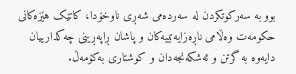بوو بە سەرکوتکردن لە سەردەمی شەڕی ناوخۆدا، کاتێک هێزەکانی حکومەت وەڵامی ناڕەزایەتییەکان و پاشان ڕاپەڕینی چەکدارییان دایەوە بە گرتن و ئەشکەنجەدان و کوشتاری بەکۆمەڵ.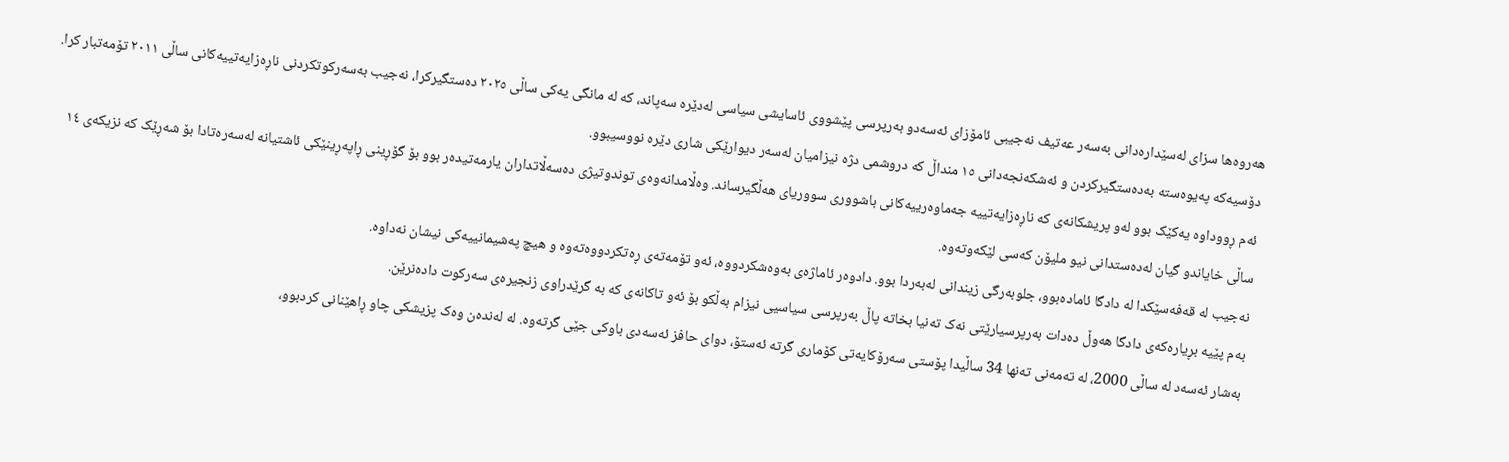هەروەها سزای لەسێدارەدانی بەسەر عەتیف نەجیبی ئامۆزای ئەسەدو بەرپرسی پێشووی ئاسایشی سیاسی لەدێرە سەپاند، کە لە مانگی یەکی ساڵی ٢٠٢٥ دەستگیرکرا، نەجیب بەسەرکوتکردنی ناڕەزایەتییەکانی ساڵی ٢٠١١ تۆمەتبار کرا. دۆسیەکە پەیوەستە بەدەستگیرکردن و ئەشکەنجەدانی ١٥ منداڵ کە دروشمی دژە نیزامیان لەسەر دیوارێکی شاری دێرە نووسیبوو.
ئەم ڕووداوە یەکێک بوو لەو پریشکانەی کە ناڕەزایەتییە جەماوەرییەکانی باشووری سووریای هەڵگیرساند. وەڵامدانەوەی توندوتیژی دەسەڵاتداران یارمەتیدەر بوو بۆ گۆڕینی ڕاپەڕینێکی ئاشتیانە لەسەرەتادا بۆ شەڕێک کە نزیکەی ١٤ ساڵی خایاندو گیان لەدەستدانی نیو ملیۆن کەسی لێکەوتەوە.
نەجیب لە قەفەسێکدا لە دادگا ئامادەبوو، جلوبەرگی زیندانی لەبەردا بوو. دادوەر ئاماژەی بەوەشکردووە، ئەو تۆمەتەی ڕەتکردووەتەوە و هیچ پەشیمانییەکی نیشان نەداوە.
بەم پێیە بڕیارەکەی دادگا هەوڵ دەدات بەرپرسیارێتی نەک تەنیا بخاتە پاڵ بەرپرسی سیاسیی نیزام بەڵکو بۆ ئەو تاکانەی کە بە گرێدراوی زنجیرەی سەرکوت دادەنرێن.
بەشار ئەسەد لە ساڵی 2000، لە تەمەنی تەنها 34 ساڵیدا پۆستی سەرۆکایەتی کۆماری گرتە ئەستۆ، دوای حافز ئەسەدی باوکی جێی گرتەوە. لە لەندەن وەک پزیشکی چاو ڕاهێنانی کردبوو،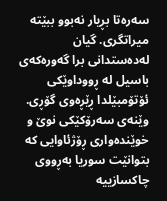سەرەتا بڕیار نەبوو ببێتە میراتگری. گیان لەدەستدانی برا گەورەکەی باسیل لە ڕووداوێکی ئۆتۆمبێلدا ڕێڕەوی گۆڕی.
وێنەی سەرۆکێکی نوێ و خوێندەواری ڕۆژئاوایی کە بتوانێت سوریا بەڕووی چاکسازییە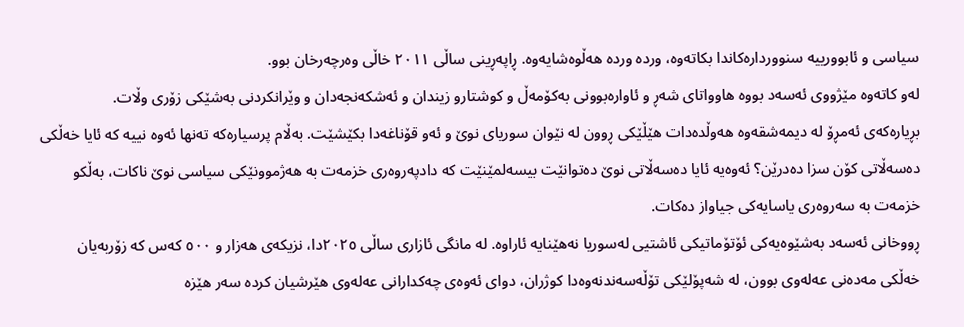سیاسی و ئابوورییە سنووردارەکاندا بکاتەوە، وردە وردە هەڵوەشایەوە. ڕاپەڕینی ساڵی ٢٠١١ خاڵی وەرچەرخان بوو.
لەو کاتەوە مێژووی ئەسەد بووە هاوواتای شەڕ و ئاوارەبوونی بەکۆمەڵ و کوشتارو زیندان و ئەشکەنجەدان و وێرانکردنی بەشێکی زۆری وڵات.
بڕیارەکەی ئەمڕۆ لە دیمەشقەوە هەوڵدەدات هێڵێکی ڕوون لە نێوان سوریای نوێ و ئەو قۆناغەدا بکێشێت. بەڵام پرسیارەکە تەنها ئەوە نییە کە ئایا خەڵکی دەسەڵاتی کۆن سزا دەدرێن؟ ئەوەیە ئایا دەسەڵاتی نوێ دەتوانێت بیسەلمێنێت کە دادپەروەری خزمەت بە هەژموونێکی سیاسی نوێ ناکات، بەڵکو خزمەت بە سەروەری یاسایەکی جیاواز دەکات.
ڕووخانی ئەسەد بەشێوەیەکی ئۆتۆماتیکی ئاشتیی لەسوریا نەهێنایە ئاراوە. لە مانگی ئازاری ساڵی ٢٠٢٥دا، نزیکەی هەزار و ٥٠٠ کەس کە زۆربەیان خەڵکی مەدەنی عەلەوی بوون، لە شەپۆلێکی تۆڵەسەندنەوەدا کوژران، دوای ئەوەی چەکدارانی عەلەوی هێرشیان کردە سەر هێزە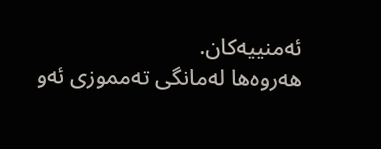ئەمنییەکان.
هەروەها لەمانگی تەمموزی ئەو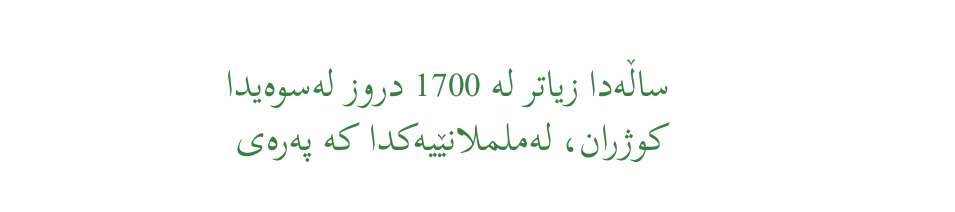ساڵەدا زیاتر لە 1700 دروز لەسوەیدا کوژران، لەململانێیەکدا کە پەرەی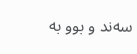سەند و بوو بە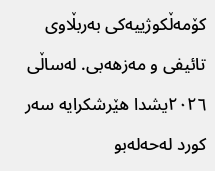کۆمەڵکوژییەکی بەربڵاوی تائیفی و مەزهەبی. لەساڵی ٢٠٢٦یشدا هێرشکرایە سەر کورد لەحەلەبو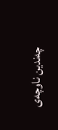چەندین ناوچەی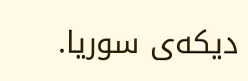دیکەی سوریا.